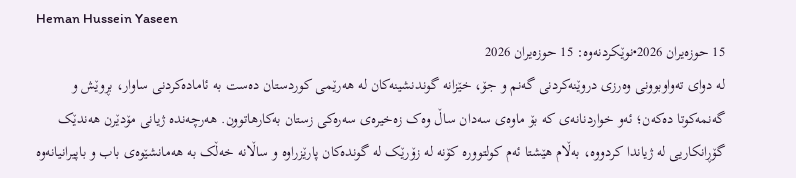Heman Hussein Yaseen
15 حوزەیران 2026•نوێکردنەوە: 15 حوزەیران 2026
لە دوای تەواوبوونی وەرزی دروێنەکردنی گەنم و جۆ، خێزانە گوندنشینەکان لە ھەرێمی کوردستان دەست بە ئامادەکردنی ساوار، بڕوێش و گەنمەکوتا دەکەن؛ ئەو خواردنانەی کە بۆ ماوەی سەدان ساڵ وەک زەخیرەی سەرەکی زستان بەکارھاتوون. ھەرچەندە ژیانی مۆدێرن هەندێک گۆڕانکاریی لە ژیاندا کردووە، بەڵام ھێشتا ئەم کولتوورە کۆنە لە زۆرێک لە گوندەکان پارێزراوە و ساڵانە خەڵک بە ھەمانشێوەی باب و باپیرانیانەوە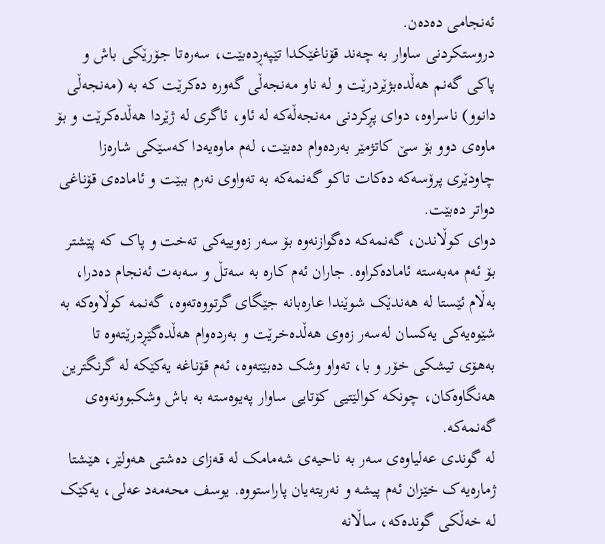ئەنجامی دەدەن.
دروستکردنی ساوار بە چەند قۆناغێکدا تێپەڕدەبێت، سەرەتا جۆرێکی باش و پاکی گەنم ھەڵدەبژێردرێت و لە ناو مەنجەڵی گەورە دەکرێت کە بە (مەنجەڵی دانوو) ناسراوە، دوای پڕکردنی مەنجەڵەکە لە ئاو، ئاگری لە ژێردا هەڵدەکرێت و بۆ ماوەی دوو بۆ سێ کاتژمێر بەردەوام دەبێت، لەم ماوەیەدا کەسێکی شارەزا چاودێری پرۆسەکە دەکات تاکو گەنمەکە بە تەواوی نەرم ببێت و ئامادەی قۆناغی دواتر دەبێت.
دوای کوڵاندن، گەنمەکە دەگوازنەوە بۆ سەر زەوییەکی تەخت و پاک کە پێشتر بۆ ئەم مەبەستە ئامادەکراوە. جاران ئەم کارە بە سەتڵ و سەبەت ئەنجام دەدرا، بەڵام ئێستا لە ھەندێک شوێندا عارەبانە جێگای گرتووەتەوە، گەنمە کوڵاوەکە بە شێوەیەکی یەکسان لەسەر زەوی ھەڵدەخرێت و بەردەوام ھەڵدەگێڕدرێتەوە تا بەهۆی تیشکی خۆر و با، تەواو وشک دەبێتەوە، ئەم قۆناغە یەکێکە لە گرنگترین ھەنگاوەکان، چونکە کوالێتیی کۆتایی ساوار پەیوەستە بە باش وشکبوونەوەی گەنمەکە.
لە گوندی عەلیاوەی سەر بە ناحیەی شەمامک لە قەزای دەشتی ھەولێر، ھێشتا ژمارەیەک خێزان ئەم پیشە و نەریتەیان پاراستووە. یوسف محەمەد عەلی، یەکێک لە خەڵکی گوندەکە، ساڵانە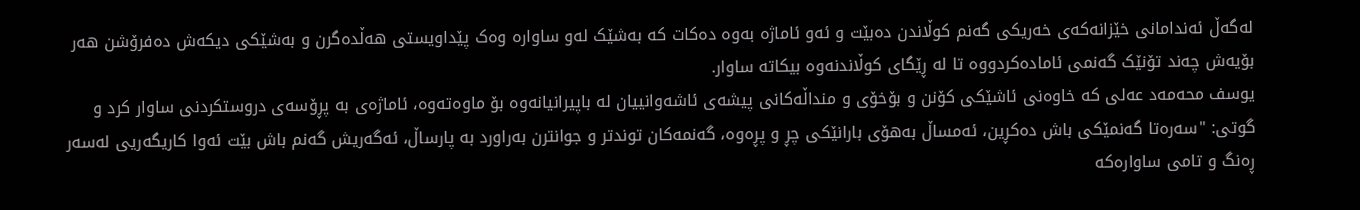لەگەڵ ئەندامانی خێزانەکەی خەریکی گەنم کوڵاندن دەبێت و ئەو ئاماژە بەوە دەکات کە بەشێک لەو ساوارە وەک پێداویستی هەڵدەگرن و بەشێکی دیکەش دەفرۆشن هەر بۆیەش چەند تۆنێک گەنمی ئامادەکردووە تا لە ڕێگای کوڵاندنەوە بیکاتە ساوار.
یوسف محەمەد عەلی کە خاوەنی ئاشێکی کۆنن و بۆخۆی و منداڵەکانی پیشەی ئاشەوانییان لە باپیرانیانەوە بۆ ماوەتەوە، ئاماژەی بە پڕۆسەی دروستکردنی ساوار کرد و گوتی: "سەرەتا گەنمێکی باش دەکڕین، ئەمساڵ بەھۆی بارانێکی چڕ و پڕەوە، گەنمەکان توندتر و جوانترن بەراورد بە پارساڵ، ئەگەریش گەنم باش بێت ئەوا کاریگەریی لەسەر ڕەنگ و تامی ساوارەکە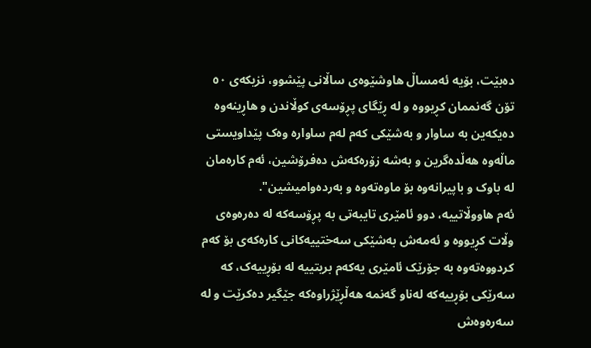دەبێت، بۆیە ئەمساڵ ھاوشێوەی ساڵانی پێشوو، نزیکەی ٥٠ تۆن گەنممان کڕیووە و لە ڕێگای پڕۆسەی کوڵاندن و هاڕینەوە دەیکەین بە ساوار و بەشێکی کەم لەم ساوارە وەک پێداویستی ماڵەوە ھەڵدەگرین و بەشە زۆرەکەش دەفرۆشین، ئەم کارەمان لە باوک و باپیرانەوە بۆ ماوەتەوە و بەردەوامیشین".
ئەم ھاووڵاتییە، دوو ئامێری تایبەتی بە پڕۆسەکە لە دەرەوەی وڵات کڕیووە و ئەمەش بەشێکی سەختییەکانی کارەکەی بۆ کەم کردووەتەوە بە جۆرێک ئامێری یەکەم بریتییە لە بۆڕییەک، کە سەرێکی بۆڕییەکە لەناو گەنمە ھەڵڕێژراوەکە جێگیر دەکرێت و لە سەرەوەش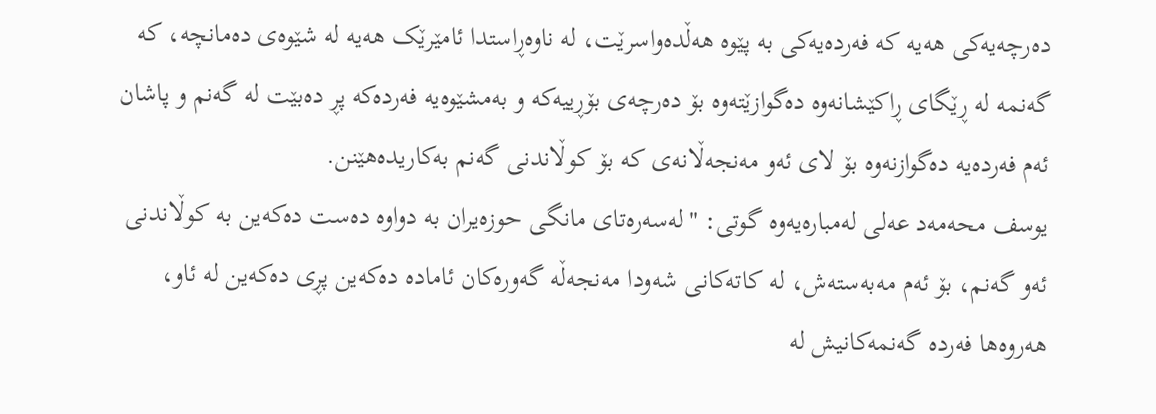دەرچەیەکی ھەیە کە فەردەیەکی بە پێوە ھەڵدەواسرێت، لە ناوەڕاستدا ئامێرێک ھەیە لە شێوەی دەمانچە، کە گەنمە لە ڕێگای ڕاکێشانەوە دەگوازێتەوە بۆ دەرچەی بۆڕییەکە و بەمشێوەیە فەردەکە پڕ دەبێت لە گەنم و پاشان ئەم فەردەیە دەگوازنەوە بۆ لای ئەو مەنجەڵانەی کە بۆ کوڵاندنی گەنم بەکاریدەھێنن.
یوسف محەمەد عەلی لەمبارەیەوە گوتی: "لەسەرەتای مانگی حوزەیران بە دواوە دەست دەکەین بە کوڵاندنی ئەو گەنم، بۆ ئەم مەبەستەش، لە کاتەکانی شەودا مەنجەڵە گەورەکان ئامادە دەکەین پڕی دەکەین لە ئاو، ھەروەھا فەردە گەنمەکانیش لە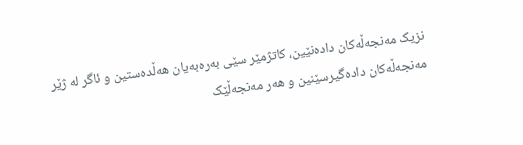نزیک مەنجەڵەکان دادەنێین، کاتژمێر سێی بەرەبەیان ھەڵدەستین و ئاگر لە ژێر مەنجەڵەکان دادەگیرسێنین و ھەر مەنجەڵێک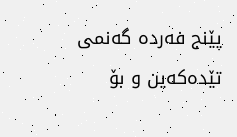پێنج فەردە گەنمی تێدەکەین و بۆ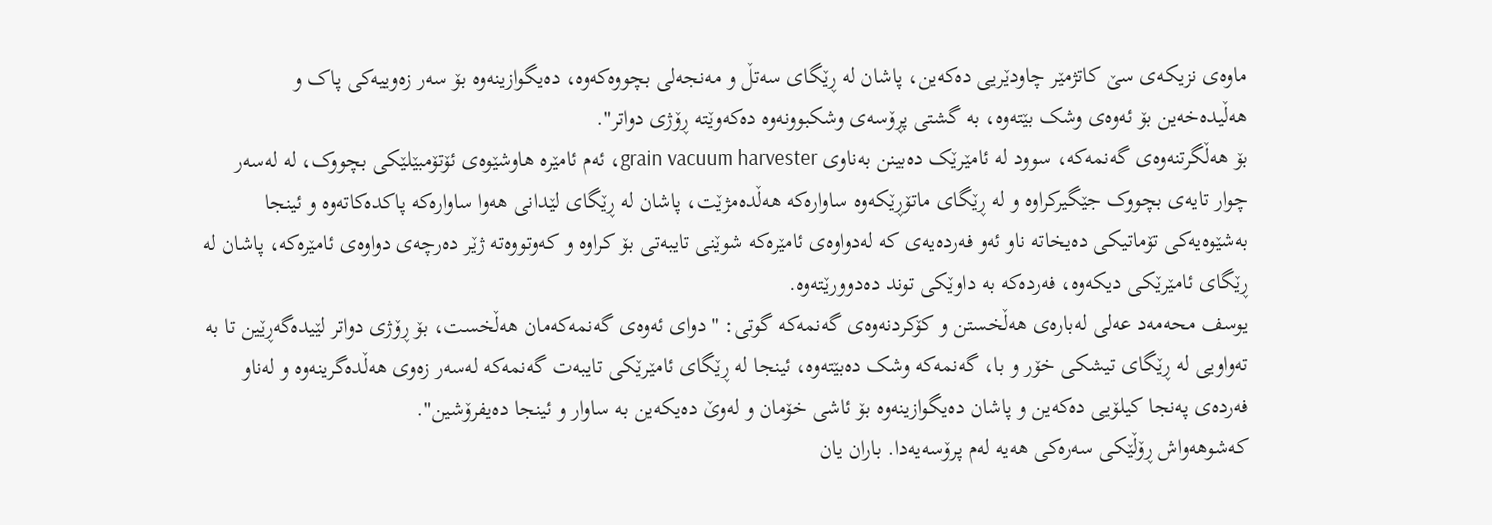ماوەی نزیکەی سێ کاتژمێر چاودێریی دەکەین، پاشان لە ڕێگای سەتڵ و مەنجەلی بچووەکەوە، دەیگوازینەوە بۆ سەر زەوییەکی پاک و ھەڵیدەخەین بۆ ئەوەی وشک بێتەوە، بە گشتی پڕۆسەی وشکبوونەوە دەکەوێتە ڕۆژی دواتر".
بۆ ھەڵگرتنەوەی گەنمەکە، سوود لە ئامێرێک دەبینن بەناوی grain vacuum harvester، ئەم ئامێرە ھاوشێوەی ئۆتۆمبێلێکی بچووک، لە لەسەر چوار تایەی بچووک جێگیرکراوە و لە ڕێگای ماتۆڕێکەوە ساوارەکە ھەڵدەمژێت، پاشان لە ڕێگای لێدانی ھەوا ساوارەکە پاکدەکاتەوە و ئینجا بەشێوەیەکی تۆماتیکی دەیخاتە ناو ئەو فەردەیەی کە لەدواوەی ئامێرەکە شوێنی تایبەتی بۆ کراوە و کەوتووەتە ژێر دەرچەی دواوەی ئامێرەکە، پاشان لە ڕێگای ئامێرێکی دیکەوە، فەردەکە بە داوێکی توند دەدوورێتەوە.
یوسف محەمەد عەلی لەبارەی ھەڵخستن و کۆکردنەوەی گەنمەکە گوتی: "دوای ئەوەی گەنمەکەمان ھەڵخست، بۆ ڕۆژی دواتر لێیدەگەڕێین تا بە تەواویی لە ڕێگای تیشکی خۆر و با، گەنمەکە وشک دەبێتەوە، ئینجا لە ڕێگای ئامێرێکی تایبەت گەنمەکە لەسەر زەوی ھەڵدەگرینەوە و لەناو فەردەی پەنجا کیلۆیی دەکەین و پاشان دەیگوازینەوە بۆ ئاشی خۆمان و لەوێ دەیکەین بە ساوار و ئینجا دەیفرۆشین".
کەشوھەواش ڕۆڵێکی سەرەکی هەیە لەم پرۆسەیەدا. باران یان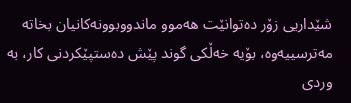شێداریی زۆر دەتوانێت ھەموو ماندووبوونەکانیان بخاتە مەترسییەوە، بۆیە خەڵکی گوند پێش دەستپێکردنی کار، بە وردی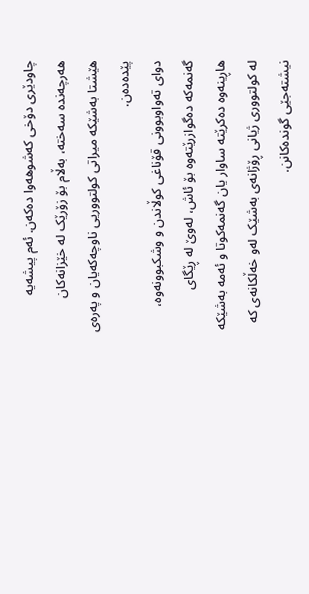چاودێری دۆخی کەشوھەوا دەکەن. ئەم پیشەیە ھەرچەندە سەختە، بەڵام بۆ زۆرێک لە خێزانەکان ھێشتا بەشێکە میراتی کولتووریی ناوچەکەیان و پەرەی پێدەدەن.
دوای تەواوبوونی قۆناغی کوڵاندن و وشکبوونەوە، گەنمەکە دەگوازرێتەوە بۆ ئاش، لەوێ لە ڕێگای هاڕینەوە دەکرێتە ساوار یان گەنمەکوتا و ئەمە بەشێکە لە کولتووری ژیانی ڕۆژانەی بەشێک لەو خەڵکانەی کە نیشتەجێی گوندەکانن.